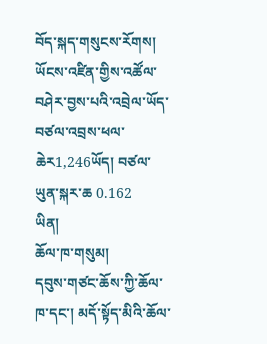བོད་སྐད་གསུངས་རོགས།
ཡོངས་འཛིན་གྱིས་འཚོལ་བཤེར་བྱས་པའི་འབྲེལ་ཡོད་བཙལ་འབྲས་ཕལ་ཆེར1,246ཡོད། བཙལ་ཡུན་སྐར་ཆ 0.162
ཡིན།
ཆོལ་ཁ་གསུམ།
དབུས་གཙང་ཆོས་ཀྱི་ཆོལ་ཁ་དང་། མདོ་སྟོད་མིའི་ཆོལ་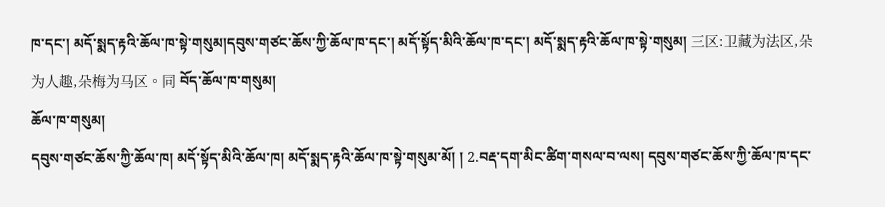ཁ་དང་། མདོ་སྨད་རྟའི་ཆོལ་ཁ་སྟེ་གསུམ།དབུས་གཙང་ཆོས་ཀྱི་ཆོལ་ཁ་དང་། མདོ་སྟོད་མིའི་ཆོལ་ཁ་དང་། མདོ་སྨད་རྟའི་ཆོལ་ཁ་སྟེ་གསུམ། 三区:卫藏为法区,朵为人趣,朵梅为马区。同 བོད་ཆོལ་ཁ་གསུམ།
ཆོལ་ཁ་གསུམ།
དབུས་གཙང་ཆོས་ཀྱི་ཆོལ་ཁ། མདོ་སྟོད་མིའི་ཆོལ་ཁ། མདོ་སྨད་རྟའི་ཆོལ་ཁ་སྟེ་གསུམ་མོ། ། 2.བརྡ་དག་མིང་ཚིག་གསལ་བ་ལས། དབུས་གཙང་ཆོས་ཀྱི་ཆོལ་ཁ་དང་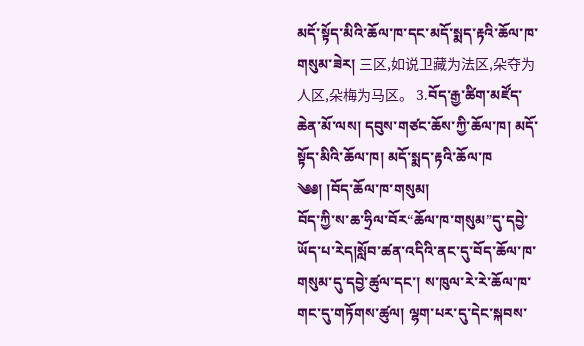མདོ་སྟོད་མིའི་ཆོལ་ཁ་དང་མདོ་སྨད་རྟའི་ཆོལ་ཁ་གསུམ་ཟེར། 三区,如说卫藏为法区,朵夺为人区,朵梅为马区。 3.བོད་རྒྱ་ཚིག་མཛོད་ཆེན་མོ་ལས། དབུས་གཙང་ཆོས་ཀྱི་ཆོལ་ཁ། མདོ་སྟོད་མིའི་ཆོལ་ཁ། མདོ་སྨད་རྟའི་ཆོལ་ཁ
༄༅། །བོད་ཆོལ་ཁ་གསུམ།
བོད་ཀྱི་ས་ཆ་ཧྲིལ་བོར“ཆོལ་ཁ་གསུམ”དུ་དབྱེ་ཡོད་པ་རེད།སློབ་ཚན་འདིའི་ནང་དུ་བོད་ཆོལ་ཁ་གསུམ་དུ་དབྱེ་ཚུལ་དང་། ས་ཁུལ་རེ་རེ་ཆོལ་ཁ་གང་དུ་གཏོགས་ཚུལ། ལྷག་པར་དུ་དེང་སྐབས་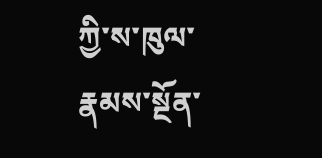ཀྱི་ས་ཁུལ་རྣམས་སྔོན་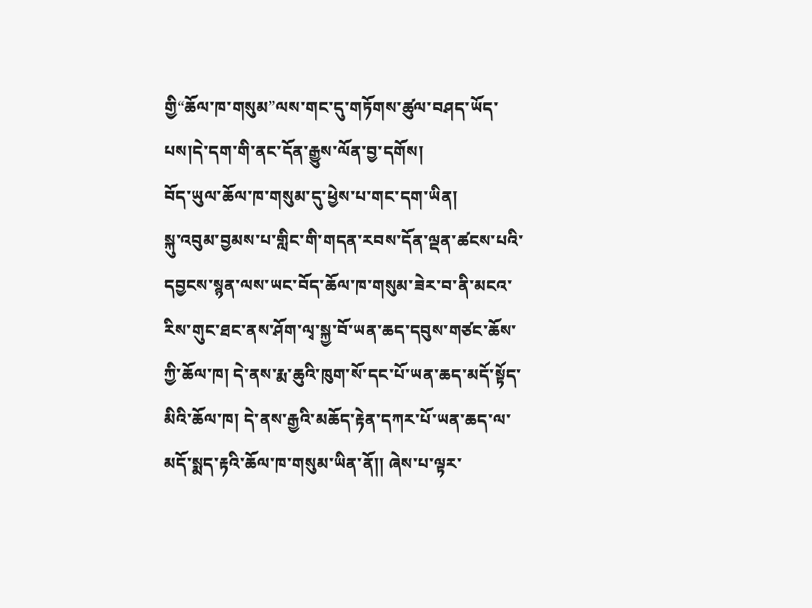གྱི“ཆོལ་ཁ་གསུམ”ལས་གང་དུ་གཏོགས་ཚུལ་བཤད་ཡོད་པས།དེ་དག་གི་ནང་དོན་རྒྱུས་ལོན་བྱ་དགོས།
བོད་ཡུལ་ཆོལ་ཁ་གསུམ་དུ་ཕྱེས་པ་གང་དག་ཡིན།
སྐུ་འབུམ་བྱམས་པ་གླིང་གི་གདན་རབས་དོན་ལྡན་ཚངས་པའི་དབྱངས་སྙན་ལས་ཡང་བོད་ཆོལ་ཁ་གསུམ་ཟེར་བ་ནི་མངའ་རིས་གུང་ཐང་ནས་ཤོག་ལྭ་སྐྱ་བོ་ཡན་ཆད་དབུས་གཙང་ཆོས་ཀྱི་ཆོལ་ཁ། དེ་ནས་རྨ་ཆུའི་ཁུག་སོ་དང་པོ་ཡན་ཆད་མདོ་སྟོད་མིའི་ཆོལ་ཁ། དེ་ནས་རྒྱའི་མཆོད་རྟེན་དཀར་པོ་ཡན་ཆད་ལ་མདོ་སྨད་རྟའི་ཆོལ་ཁ་གསུམ་ཡིན་ནོ།། ཞེས་པ་ལྟར་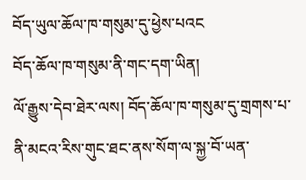བོད་ཡུལ་ཆོལ་ཁ་གསུམ་དུ་ཕྱེས་པའང
བོད་ཆོལ་ཁ་གསུམ་ནི་གང་དག་ཡིན།
ལོ་རྒྱུས་དེབ་ཐེར་ལས། བོད་ཆོལ་ཁ་གསུམ་དུ་གྲགས་པ་ནི་མངའ་རིས་གུང་ཐང་ནས་སོག་ལ་སྐྱ་བོ་ཡན་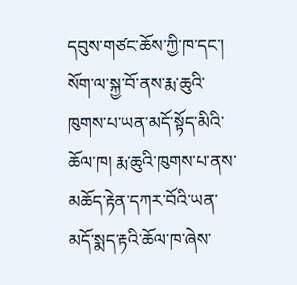དབུས་གཙང་ཆོས་ཀྱི་ཁ་དང་། སོག་ལ་སྐྱ་བོ་ནས་རྨ་ཆུའི་ཁུགས་པ་ཡན་མདོ་སྟོད་མིའི་ཆོལ་ཁ། རྨ་ཆུའི་ཁུགས་པ་ནས་མཆོད་རྟེན་དཀར་བོའི་ཡན་མདོ་སྨད་རྟའི་ཆོལ་ཁ་ཞེས་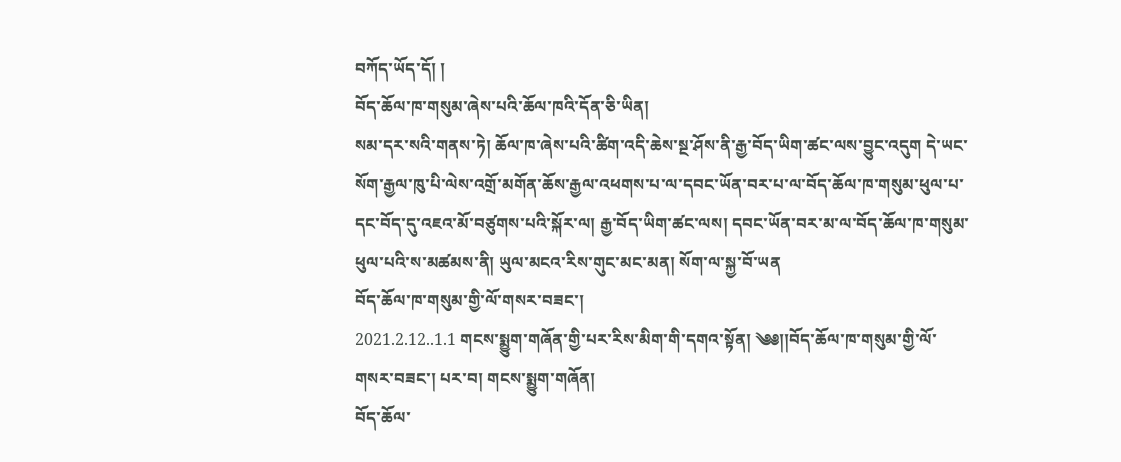བཀོད་ཡོད་དོ། །
བོད་ཆོལ་ཁ་གསུམ་ཞེས་པའི་ཆོལ་ཁའི་དོན་ཅི་ཡིན།
སམ་དར་སའི་གནས་ཏེ། ཆོལ་ཁ་ཞེས་པའི་ཚིག་འདི་ཆེས་སྔ་ཤོས་ནི་རྒྱ་བོད་ཡིག་ཚང་ལས་བྱུང་འདུག དེ་ཡང་སོག་རྒྱལ་ཁུ་པི་ལེས་འགྲོ་མགོན་ཆོས་རྒྱལ་འཕགས་པ་ལ་དབང་ཡོན་བར་པ་ལ་བོད་ཆོལ་ཁ་གསུམ་ཕུལ་པ་དང་བོད་དུ་འཇའ་མོ་བཙུགས་པའི་སྐོར་ལ། རྒྱ་བོད་ཡིག་ཚང་ལས། དབང་ཡོན་བར་མ་ལ་བོད་ཆོལ་ཁ་གསུམ་ཕུལ་པའི་ས་མཚམས་ནི། ཡུལ་མངའ་རིས་གུང་མང་མན། སོག་ལ་སྐྱ་བོ་ཡན
བོད་ཆོལ་ཁ་གསུམ་གྱི་ལོ་གསར་བཟང་།
2021.2.12..1.1 གངས་སྨྱུག་གཞོན་གྱི་པར་རིས་མིག་གི་དགའ་སྟོན། ༄༅།།བོད་ཆོལ་ཁ་གསུམ་གྱི་ལོ་གསར་བཟང་། པར་བ། གངས་སྨྱུག་གཞོན།
བོད་ཆོལ་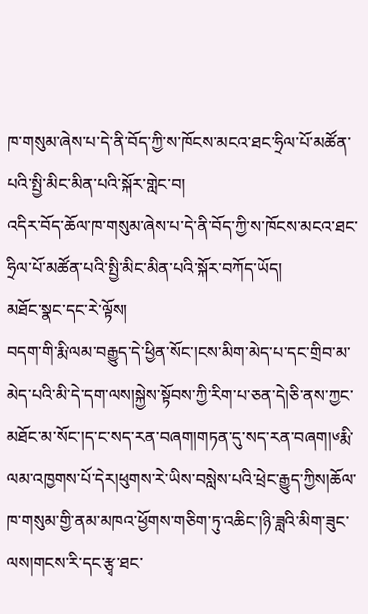ཁ་གསུམ་ཞེས་པ་དེ་ནི་བོད་ཀྱི་ས་ཁོངས་མངའ་ཐང་ཧྲིལ་པོ་མཚོན་པའི་སྤྱི་མིང་མིན་པའི་སྐོར་གླེང་བ།
འདིར་བོད་ཆོལ་ཁ་གསུམ་ཞེས་པ་དེ་ནི་བོད་ཀྱི་ས་ཁོངས་མངའ་ཐང་ཧྲིལ་པོ་མཚོན་པའི་སྤྱི་མིང་མིན་པའི་སྐོར་བཀོད་ཡོད།
མཐོང་སྣང་དང་རེ་ལྟོས།
བདག་གི་རྨི་ལམ་བརྒྱུད་དེ་ཕྱིན་སོང་།ངས་མིག་མེད་པ་དང་གྲིབ་མ་མེད་པའི་མི་དེ་དག་ལས།སྐྱེས་སྟོབས་ཀྱི་རིག་པ་ཅན་དེ།ཅི་ནས་ཀྱང་མཐོང་མ་སོང་།ད་ང་སད་རན་བཞག།གཏན་དུ་སད་རན་བཞག།༦རྨི་ལམ་འཁྱགས་པོ་དེར།ཕུགས་རེ་ཡིས་བསླེས་པའི་ཕྲེང་རྒྱུད་ཀྱིས།ཆོལ་ཁ་གསུམ་གྱི་ནམ་མཁའ་ཕྱོགས་གཅིག་ཏུ་འཆིང་།ཉི་ཟླའི་མིག་ཟུང་ལས།གངས་རི་དང་རྩྭ་ཐང་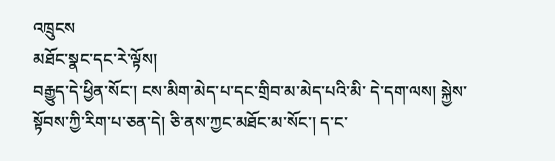འཁྲུངས
མཐོང་སྣང་དང་རེ་ལྟོས།
བརྒྱུད་དེ་ཕྱིན་སོང་། ངས་མིག་མེད་པ་དང་གྲིབ་མ་མེད་པའི་མི་ དེ་དག་ལས། སྐྱེས་སྟོབས་ཀྱི་རིག་པ་ཅན་དེ། ཅི་ནས་ཀྱང་མཐོང་མ་སོང་། ད་ང་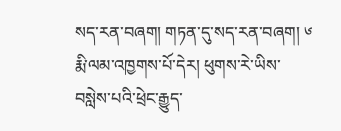སད་རན་བཞག། གཏན་དུ་སད་རན་བཞག། ༦ རྨི་ལམ་འཁྱགས་པོ་དེར། ཕུགས་རེ་ཡིས་བསླེས་པའི་ཕྲེང་རྒྱུད་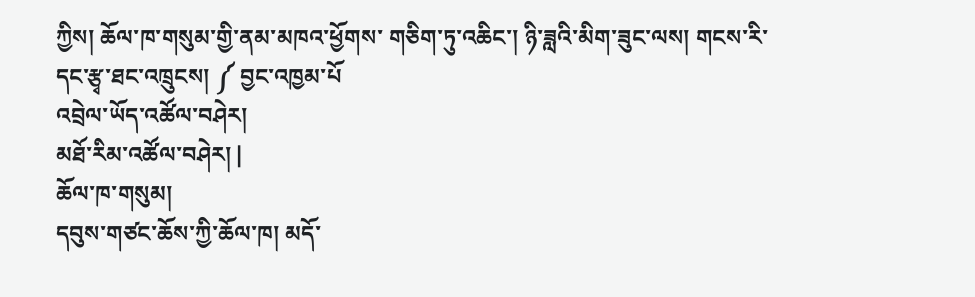ཀྱིས། ཆོལ་ཁ་གསུམ་གྱི་ནམ་མཁའ་ཕྱོགས་ གཅིག་ཏུ་འཆིང་། ཉི་ཟླའི་མིག་ཟུང་ལས། གངས་རི་དང་རྩྭ་ཐང་འཁྲུངས། ༼ བྱང་འཁྱམ་པོ
འབྲེལ་ཡོད་འཚོལ་བཤེར།
མཐོ་རིམ་འཚོལ་བཤེར། |
ཆོལ་ཁ་གསུམ།
དབུས་གཙང་ཆོས་ཀྱི་ཆོལ་ཁ། མདོ་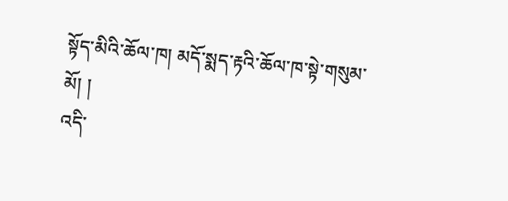སྟོད་མིའི་ཆོལ་ཁ། མདོ་སྨད་རྟའི་ཆོལ་ཁ་སྟེ་གསུམ་མོ། །
འདི་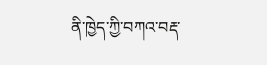ནི་ཁྱེད་ཀྱི་བཀའ་བརྡ་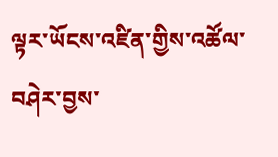ལྟར་ཡོངས་འཛིན་གྱིས་འཚོལ་བཤེར་བྱས་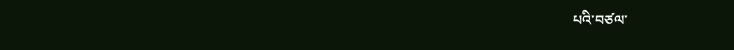པའི་བཙལ་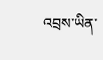འབྲས་ཡིན་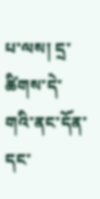པ་ལས། དྲ་ཚིགས་དེ་གའི་ནང་དོན་དང་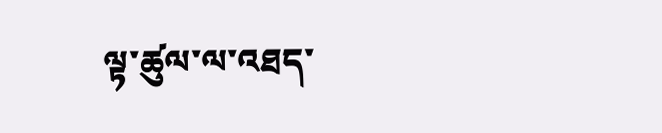ལྟ་ཚུལ་ལ་འཐད་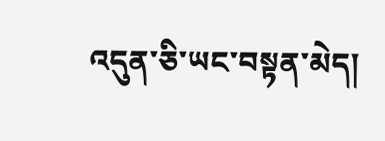འདུན་ཅི་ཡང་བསྟན་མེད།